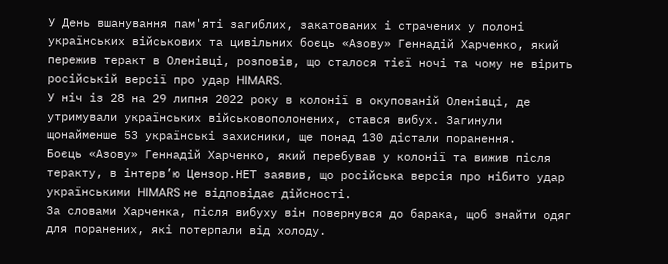У День вшанування пам'яті загиблих, закатованих і страчених у полоні українських військових та цивільних боєць «Азову» Геннадій Харченко, який пережив теракт в Оленівці, розповів, що сталося тієї ночі та чому не вірить російській версії про удар HIMARS.
У ніч із 28 на 29 липня 2022 року в колонії в окупованій Оленівці, де утримували українських військовополонених, стався вибух. Загинули щонайменше 53 українські захисники, ще понад 130 дістали поранення.
Боєць «Азову» Геннадій Харченко, який перебував у колонії та вижив після теракту, в інтерв’ю Цензор.НЕТ заявив, що російська версія про нібито удар українськими HIMARS не відповідає дійсності.
За словами Харченка, після вибуху він повернувся до барака, щоб знайти одяг для поранених, які потерпали від холоду.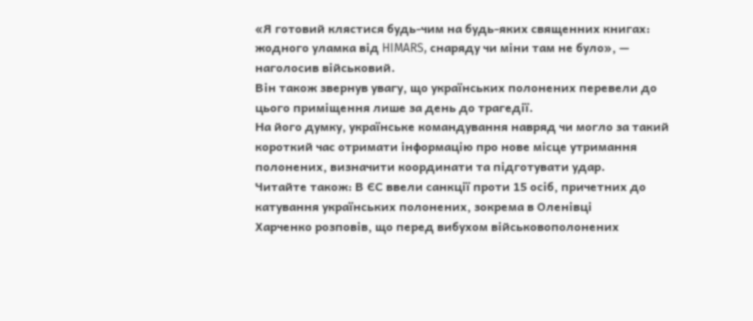«Я готовий клястися будь-чим на будь-яких священних книгах: жодного уламка від HIMARS, снаряду чи міни там не було», — наголосив військовий.
Він також звернув увагу, що українських полонених перевели до цього приміщення лише за день до трагедії.
На його думку, українське командування навряд чи могло за такий короткий час отримати інформацію про нове місце утримання полонених, визначити координати та підготувати удар.
Читайте також: В ЄС ввели санкції проти 15 осіб, причетних до катування українських полонених, зокрема в Оленівці
Харченко розповів, що перед вибухом військовополонених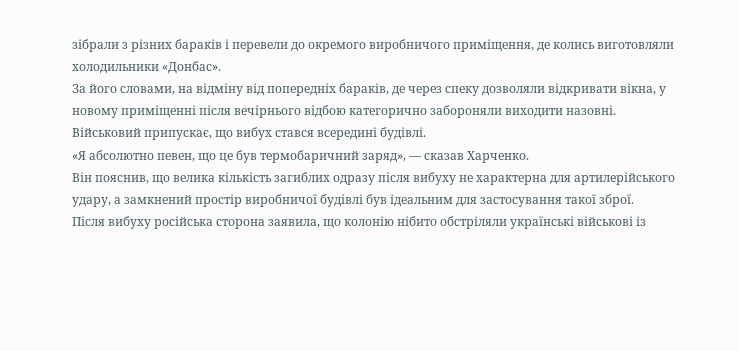зібрали з різних бараків і перевели до окремого виробничого приміщення, де колись виготовляли холодильники «Донбас».
За його словами, на відміну від попередніх бараків, де через спеку дозволяли відкривати вікна, у новому приміщенні після вечірнього відбою категорично забороняли виходити назовні.
Військовий припускає, що вибух стався всередині будівлі.
«Я абсолютно певен, що це був термобаричний заряд», — сказав Харченко.
Він пояснив, що велика кількість загиблих одразу після вибуху не характерна для артилерійського удару, а замкнений простір виробничої будівлі був ідеальним для застосування такої зброї.
Після вибуху російська сторона заявила, що колонію нібито обстріляли українські військові із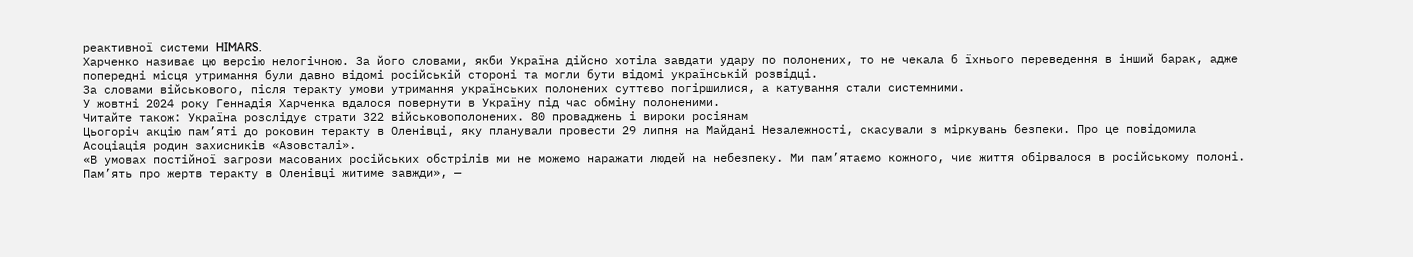реактивної системи HIMARS.
Харченко називає цю версію нелогічною. За його словами, якби Україна дійсно хотіла завдати удару по полонених, то не чекала б їхнього переведення в інший барак, адже попередні місця утримання були давно відомі російській стороні та могли бути відомі українській розвідці.
За словами військового, після теракту умови утримання українських полонених суттєво погіршилися, а катування стали системними.
У жовтні 2024 року Геннадія Харченка вдалося повернути в Україну під час обміну полоненими.
Читайте також: Україна розслідує страти 322 військовополонених. 80 проваджень і вироки росіянам
Цьогоріч акцію пам’яті до роковин теракту в Оленівці, яку планували провести 29 липня на Майдані Незалежності, скасували з міркувань безпеки. Про це повідомила Асоціація родин захисників «Азовсталі».
«В умовах постійної загрози масованих російських обстрілів ми не можемо наражати людей на небезпеку. Ми пам’ятаємо кожного, чиє життя обірвалося в російському полоні. Пам’ять про жертв теракту в Оленівці житиме завжди», —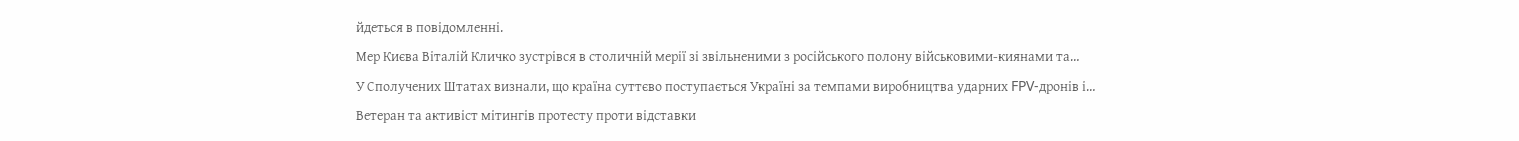йдеться в повідомленні.
Мер Києва Віталій Кличко зустрівся в столичній мерії зі звільненими з російського полону військовими-киянами та…
У Сполучених Штатах визнали, що країна суттєво поступається Україні за темпами виробництва ударних FPV-дронів і…
Ветеран та активіст мітингів протесту проти відставки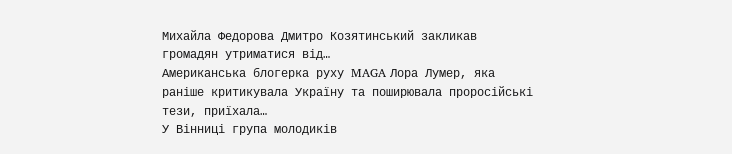Михайла Федорова Дмитро Козятинський закликав громадян утриматися від…
Американська блогерка руху MAGA Лора Лумер, яка раніше критикувала Україну та поширювала проросійські тези, приїхала…
У Вінниці група молодиків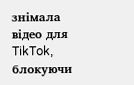знімала відео для TikTok, блокуючи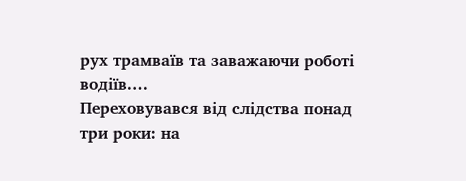рух трамваїв та заважаючи роботі водіїв.…
Переховувався від слідства понад три роки: на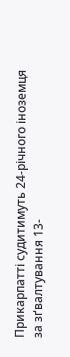Прикарпатті судитимуть 24-річного іноземця за зґвалтування 13-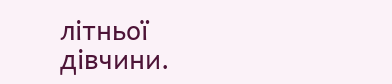літньої дівчини.